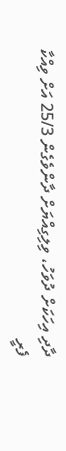ދާދި އިހަކަށް ދުވަހު، ވިލިގިއްޔަށް ދާންވެގެން 25/3 އަށް ވިއްކާ ފެރީ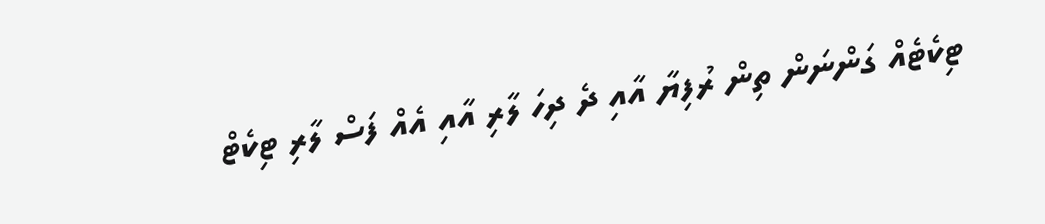ޓިކެޓެއް ގަންނަން ތިން ރުފިޔާ އާއި ދެ ދިހަ ލާރި އާއި އެއް ފަސް ލާރި ޓިކެޓް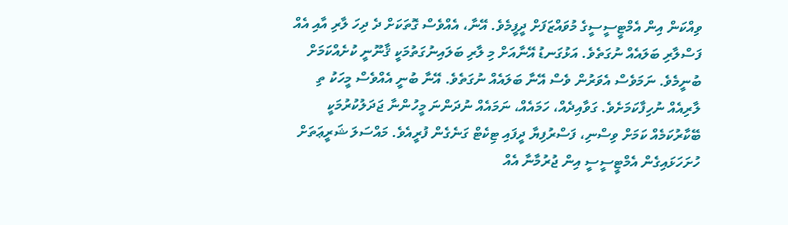ވިއްކަން އިން އެމްޓީސީސީގެ މުވައްޒަފަށް ދީފީމެވެ. އޭނާ، އެއްވެސް ގޮތަކަށް ދެ ދިހަ ލާރި އާއި އެއް ފަސްލާރި ބަލައެއް ނުގަތެވެ. އަޅުގަނޑު އޭނާއަށް މި ލާރި ބަލައިނުގަތުމަކީ ޤާނޫނީ ކުށެއްކަމަށް ބުނީމެވެ. ނަމަވެސް އެވަރުން ވެސް އޭނާ ބަލައެއް ނުގަތެވެ. އޭނާ ބުނީ އެއްވެސް މީހަކު ތި ލާރިއެއް ނުހިފާކަމަށެވެ. ގަވާއިދެއް، ހަމައެއް، ނަމައެއް ނުދަންނަ މީހުންނާ ޖަދަލުކުރުމަކީ ބޭކާރުކަމެއް ކަމަށް ވިސްނި، ފަސްރުފިޔާ ދީފައި ޓިކެޓް ގަނެގެން ފުރީއެވެ. މައްސަލަ ޝަރީޢަތަށް ހުށަހަޅައިގެން އެމްޓީސީސީ އިން ޖުރުމާނާ އެއް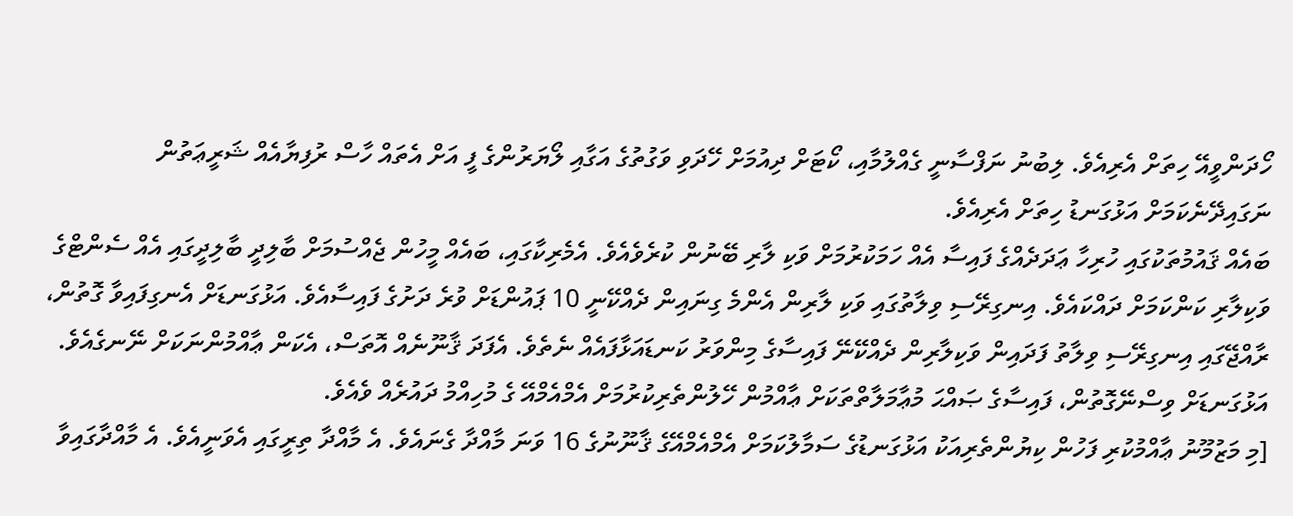ހޯދަންވީއޭ ހިތަށް އެރިއެވެ. ލިބުނު ނަފްސާނީ ގެއްލުމާއި، ކޯޓަށް ދިއުމަށް ހޭދަވި ވަގުތުގެ އަގާއި ލޯޔަރުންގެ ފީ އަށް އެތައް ހާސް ރުފިޔާއެއް ޝަރީޢަތުން ނަގައިދޭނެކަމަށް އަޅުގަނޑު ހިތަށް އެރިއެވެ.
ބައެއް ޤައުމުތަކުގައި ހުރިހާ ޢަދަދެއްގެ ފައިސާ އެއް ހަމަކުރުމަށް ވަކި ލާރި ބޭނުން ކުރެވެއެވެ. އެމެރިކާގައި، ބައެއް މީހުން ޖެއްސުމަށް ބާލިދީ ބާލިދީގައި އެއް ސެންޓްގެ ވަކިލާރި ކަންކަމަށް ދައްކައެވެ. އިނގިރޭސި ވިލާތުގައި ވަކި ލާރިން އެންމެ ގިނައިން ދެއްކޭނީ 10 ޕައުންޑަށް ވުރެ ދަށުގެ ފައިސާއެވެ. އަޅުގަނޑަށް އެނގިފައިވާ ގޮތުން، ރާއްޖޭގައި އިނގިރޭސި ވިލާތު ފަދައިން ވަކިލާރިން ދެއްކޭނޭ ފައިސާގެ މިންވަރު ކަނޑައަޅާފައެއް ނެތެވެ. އެފަދަ ޤާނޫނެއް އޮތަސް، އެކަން ޢާއްމުންނަކަށް ނޭނގެއެވެ. އަޅުގަނޑަށް ވިސްނޭގޮތުން، ފައިސާގެ ޞައްޙަ މުޢާމަލާތްތަކަށް ޢާއްމުން ހޭލުންތެރިކުރުމަށް އެމްއެމްއޭ ގެ މުހިއްމު ދައުރެއް ވެއެވެ.
[މި މަޒުމޫނު ޢާއްމުކުރި ފަހުން ކިޔުންތެރިއަކު އަޅުގަނޑުގެ ސަމާލުކަމަށް އެމްއެމްއޭގެ ޤާނޫނުގެ 16 ވަނަ މާއްދާ ގެނައެވެ. އެ މާއްދާ ތިރީގައި އެވަނީއެވެ. އެ މާއްދާގައިވާ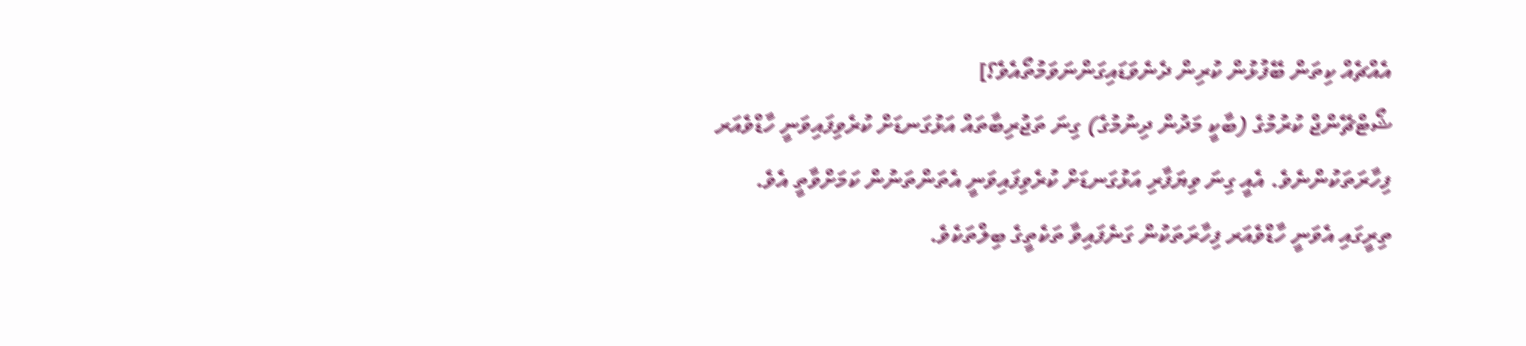އެއްޗެއް ކިތަން ބޭފުޅުން ކުރިން ދެނެވަޑައިގަންނަވަމުތޯއެވެ؟]
ޝޯޓްޗޭންޖް ކުރުމުގެ (ބާކީ މަދުން ދިނުމުގެ) ގިނަ ތަޖުރިބާތައް އަޅުގަނޑަށް ކުރެވިފައިވަނީ ހާޑްވެއަރ ފިހާރަތަކުންނެވެ. އެއީ ގިނަ ވިޔަފާރި އަޅުގަނޑަށް ކުރެވިފައިވަނީ އެތަންތަނުން ކަމަށްވާތީ އެވެ.
ތިރީގައި އެވަނީ ހާޑްވެއަރ ފިހާރަތަކުން ގަނެފައިވާ ތަކެތީގެ ބިލްތަކެވެ.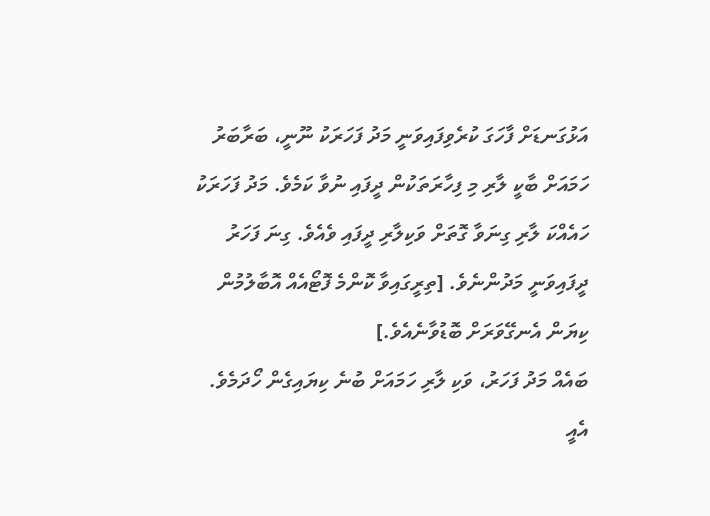އަޅުގަނޑަށް ފާހަގަ ކުރެވިފައިވަނީ މަދު ފަހަރަކު ނޫނީ، ބަރާބަރު ހަމައަށް ބާކީ ލާރި މި ފިހާރަތަކުން ދީފައި ނުވާ ކަމެވެ. މަދު ފަހަރަކު ހައެއްކަ ލާރި ގިނަވާ ގޮތަށް ވަކިލާރި ދީފައި ވެއެވެ. ގިނަ ފަހަރު ދީފައިވަނީ މަދުންނެވެ. [ތިރީގައިވާ ކޮންމެ ފޮޓޯއެއް އޮބާލުމުން ކިޔަން އެނގޭވަރަށް ބޮޑުވާނެއެވެ.]
ބައެއް މަދު ފަހަރު، ވަކި ލާރި ހަމައަށް ބުނެ ކިޔައިގެން ހޯދަމެވެ. އެއީ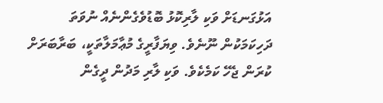އަޅުގަނޑަށް ވަކި ލާރިކޮޅު ބޮޑުވެގެންނެއް ނުވަތަ ދަހިކަމަކުން ނޫނެވެ. ވިޔަފާރީގެ މުޢާމަލާތަކީ، ބަރާބަރަށް ކުރަން ޖެހޭ ކަމެކެވެ. ވަކި ލާރި މަދުން ދީގެން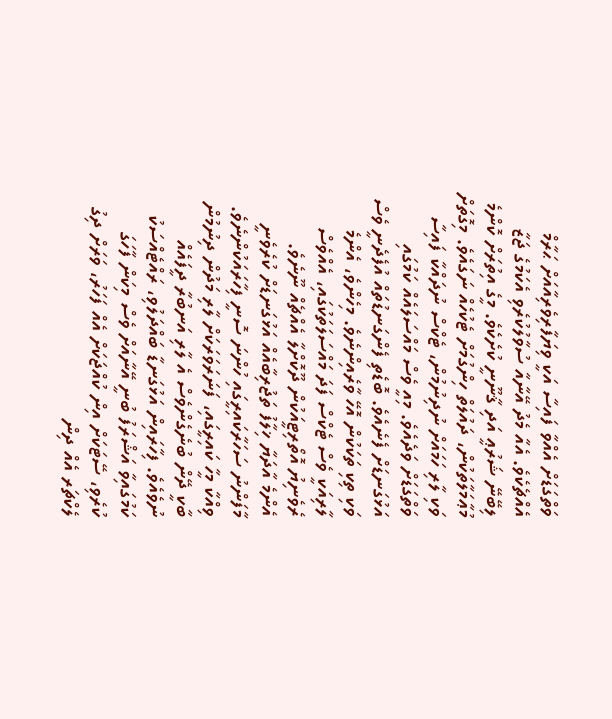ވަތްގަޑަށް އެއްވާ ފައިސާ އަކީ ވިޔަފާރިވެރިއާއަށް ޙަރާމް އެއްޗެކެވެ. އެއާ މެދު އޭނާއާ ސުވާލުކުރެވި އެކަމުގެ ޖަޒާ ލިބޭނޭ ޝަރުޢީ އަދި ޤާނޫނީ ކުށެކެވެ. މީގެ އިތުރަށް ކޮންމެ މުޢާމަލާތަކުން، ދައުލަތް ހިންގުމަށް ޓެކުހެއް ނަގައެވެ. މިގޮތަށް ވަކި ލާރި ހަމައަށް ނުދިނުމުން، ޓެކްސް ނުދައްކާ ފައިސާ ވަތްގަޑަށް ވަދެއެވެ. މިއީ ވެސް މައްސަލައެއް ކަމުގައި އަޅުގަނޑަށް ފެނެއެވެ. ބޮޑެތި ފެންގަނޑުތައް އުފެދެނީ ވެސް ވަކި ތިކި ތަކަކުން އޮހޭ ވާރެއިންނެވެ. މިހެންވެ، އެންމެ ލާރިއަކީ ވެސް ޓެކްސް ފަދަ މައްސަލަތަކުގައި، އެއްވެސް ރެވެނިޔު އޮތޯރިޓީއަކުން ދޫކޮށްލާ އެއްޗެއް ނޫނެވެ.
އެންމެ އާދަޔާ ޚިލާފު ތަޖުރިބާއެއް އަޅުގަނޑަށް ކުރެވެނީ މާފަންނު ސަހަރާކައިރީގައި ހުންނަ ސޮނީ ފިހާރައަކުންނެވެ. ވިއްކާ މީހާ ކައިރީގައި، ފަނަރަވަރަކަށް ލާރި މަދުން ދިނުމުން ބާކީ ދޭން ބުނެގެންވެސް އެ ލާރި އަނބުރާ ދީފައެއް ނުވެއެވެ. ފިހާރައިން އަޅުގަނޑާ ބައްދަލުވި، ރައްޓެއްސަކު ކަމުގައިވާ އަޝްރަފު ބުނީ އޭނާއަށް ވެސް މިކަން ފާހަގަ ކުރެވި، ސޭޓަކަށް އިން ކުއްޖަކަށް އެއް ފަހަރު، ވަރަށް ދިގު ލެކްޗަރ އެއް ދިން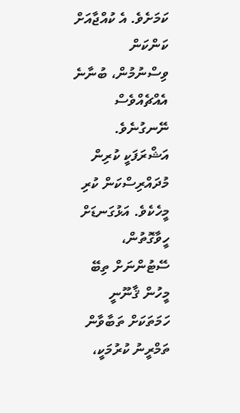ކަމަށެވެ. އެ ކުއްޖާއަށް ކަންކަން ވިސްނުމުން، ބުނާނެ އެއްޗެއްވެސް ނޭނގުނެވެ. އަޝްރަފަކީ ކުރިން މުދައްރިސްކަން ކުރި މީހެކެވެ. އަޅުގަނޑަށް ހީވާގޮތުން، ސޭޓުންނަށް ތިބޭ މީހުން ޤާނޫނީ ހަމަތަކަށް ތަބާވާން ތަމްރީނު ކުރުމަކީ،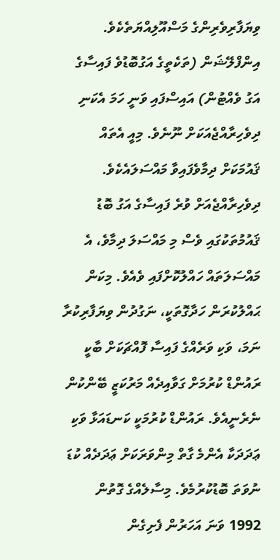ވިޔަފާރިވެރިންގެ މަސްއޫލިއްޔަތެކެވެ.
އިންފްލޭޝަން (ތަކެތީގެ އަގުބޮޑުވެ ފައިސާގެ އަގު ވެއްޓުން) އައިސްފައި ވަނީ ހަމަ އެކަނި ދިވެހިރާއްޖެއަކަށް ނޫނެވެ. މިއީ އެތައް ޤައުމަކަށް ދިމާވެފައިވާ މައްސަލައެކެވެ. ދިވެހިރާއްޖެއަށް ވުރެ ފައިސާގެ އަގު ބޮޑު ޤައުމުތަކުގައި ވެސް މި މައްސަލަ ދިމާވެ، އެ މައްސަލަތައް ހައްލުކޮށްފައި ވެއެވެ. މިކަން ޙައްލުކުރަން ހަދާގޮތަކީ، ނަގުދުން ވިޔަފާރިކުރާ ނަމަ، ވަކި ވަރެއްގެ ފައިސާ ފޮއްޗަކަށް ބާކީ ރައުންޑް ކުރުމަށް ގަވާއިދެއް މަރުކަޒީ ބޭންކުން ނެރެނީއެވެ. ރައުންޑް ކުރުމަކީ ކަނޑައަޅާ ވަކި ޢަދަދަކާ އެންމެ ގާތް މިންވަރަކަށް ޢަދަދެއް ކުޑަ ނުވަތަ ބޮޑުކުރުމެވެ. މިސާލެއްގެ ގޮތުން 1992 ވަނަ އަހަރުން ފެށިގެން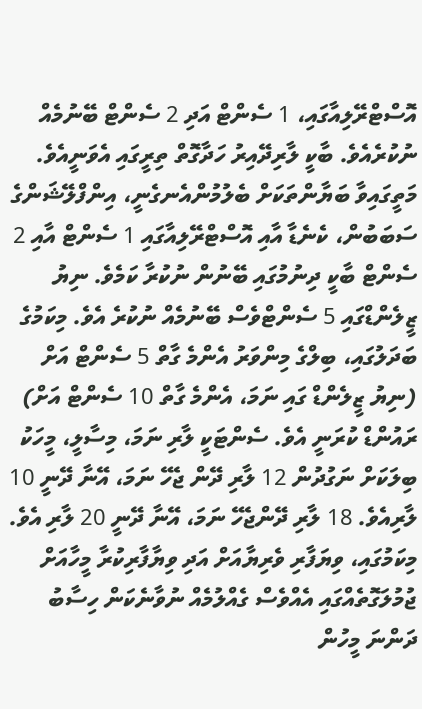އޮސްޓްރޭލިއާގައި، 1 ސެންޓް އަދި 2 ސެންޓް ބޭނުމެއް ނުކުރެއެވެ. ބާކީ ލާރިދޭއިރު ހަދާގޮތް ތިރީގައި އެވަނީއެވެ.
މަތީގައިވާ ބަޔާންތަކަށް ބެލުމުންއެނގެނީ، އިންފްލޭޝަންގެ ސަބަބުން، ކެނެޑާ އާއި އޮސްޓްރޭލިއާގައި 1 ސެންޓް އާއި 2 ސެންޓް ބާކީ ދިނުމުގައި ބޭނުން ނުކުރާ ކަމެވެ. ނިޔު ޒީލެންޑްގައި 5 ސެންޓްވެސް ބޭނުމެއް ނުކުރެ އެވެ. މިކަމުގެ ބަދަލުގައި، ބިލްގެ މިންވަރު އެންމެ ގާތް 5 ސެންޓް އަށް (ނިޔު ޒީލެންޑް ގައި ނަމަ، އެންމެ ގާތް 10 ސެންޓް އަށް) ރައުންޑް ކުރަނީ އެވެ. ސެންޓަކީ ލާރި ނަމަ، މިސާލީ، މީހަކު ބިލަކަށް ނަގުދުން 12 ލާރި ދޭން ޖެހޭ ނަމަ، އޭނާ ދޭނީ 10 ލާރިއެވެ. 18 ލާރި ދޭންޖެހޭ ނަމަ، އޭނާ ދޭނީ 20 ލާރި އެވެ. މިކަމުގައި، ވިޔަފާރި ވެރިޔާއަށް އަދި ވިޔާފާރިކުރާ މީހާއަށް ޖުމުލަގޮތެއްގައި އެއްވެސް ގެއްލުމެއް ނުވާނެކަން ހިސާބު ދަންނަ މީހުން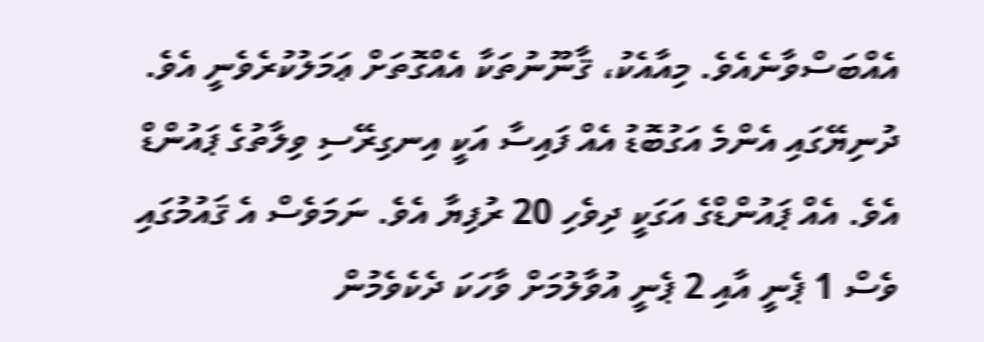އެއްބަސްވާނެއެވެ. މިއާއެކު، ޤާނޫނުތަކާ އެއްގޮތަށް ޢަމަލުކުރެވެނީ އެވެ.
ދުނިޔޭގައި އެންމެ އަގުބޮޑު އެއް ފައިސާ އަކީ އިނގިރޭސި ވިލާތުގެ ޕައުންޑް އެވެ. އެއް ޕައުންޑްގެ އަގަކީ ދިވެހި 20 ރުފިޔާ އެވެ. ނަމަވެސް އެ ޤައުމުގައި ވެސް 1 ޕެނީ އާއި 2 ޕެނީ އުވާލުމަށް ވާހަކަ ދެކެވެމުން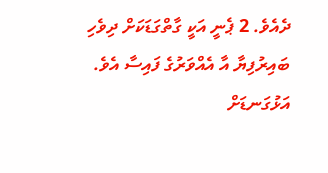ދެއެވެ. 2 ޕެނީ އަކީ ގާތްގަޑަކަށް ދިވެހި ބައިރުފިޔާ އާ އެއްވަރުގެ ފައިސާ އެވެ.
އަޅުގަނޑަށް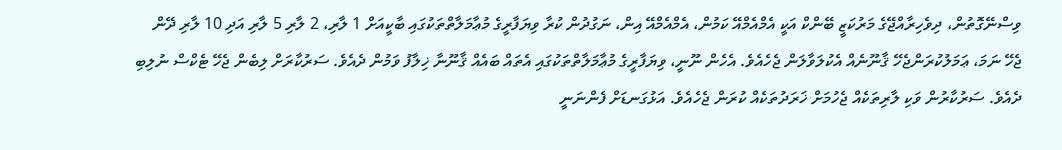ވިސްނޭގޮތުން، ދިވެހިރާއްޖޭގެ މަރުކަޒީ ބޭންކް އަކީ އެމްއެމްއޭ ކަމުން، އެމްއެމްއޭ އިން، ނަގުދުން ކުރާ ވިޔަފާރީގެ މުޢާމަލާތްތަކުގައި ބާކީއަށް 1 ލާރި، 2 ލާރި 5 ލާރި އަދި 10 ލާރި ދޭން ޖެހޭ ނަމަ، ޢަމަލުކުރަންޖެހޭ ޤާނޫނެއް އެކުލަވާލަން ޖެހެއެވެ. އެހެން ނޫނީ، ވިޔަފާރީގެ މުޢާމަލާތްތަކުގައި އެތައް ބައެއް ޤާނޫނާ ޚިލާފު ވަމުން ދެއެވެ. ސަރުކާރަށް ލިބެން ޖެހޭ ޓެކްސް ނުލިބި ދެއެވެ. ސަރުކާރުން ވަކި ލާރިތަކެއް ޖެހުމަށް ޚަރަދުތަކެއް ކުރަން ޖެހެއެވެ. އަޅުގަނޑަށް ފެންނަނީ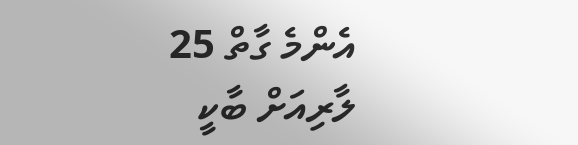އެންމެ ގާތް 25 ލާރިއަށް ބާކީ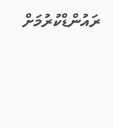ރައުންޑްކުރުމަށް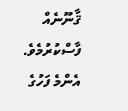ޤާނޫނެއް ފާސްކުރުމެވެ.
އެންމެ ފަހުގެ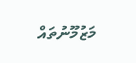މަޒުމޫނުތައް